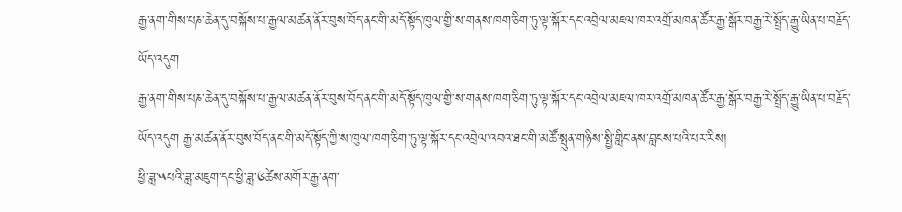རྒྱ་ནག་གིས་པཎ་ཆེན་དུ་བསྐོས་པ་རྒྱལ་མཚན་ནོར་བུས་བོད་ནང་གི་མདོ་སྟོད་ཁུལ་གྱི་ས་གནས་ཁག་ཅིག་ཏུ་ལྟ་སྐོར་དང་འབྲེལ་མཇལ་ཁར་འགྲོ་མཁན་ཚོར་རྒྱ་སྒོར་བརྒྱ་རེ་སྤྲོད་རྒྱུ་ཡིན་པ་བརྗོད་ཡོད་འདུག
རྒྱ་ནག་གིས་པཎ་ཆེན་དུ་བསྐོས་པ་རྒྱལ་མཚན་ནོར་བུས་བོད་ནང་གི་མདོ་སྟོད་ཁུལ་གྱི་ས་གནས་ཁག་ཅིག་ཏུ་ལྟ་སྐོར་དང་འབྲེལ་མཇལ་ཁར་འགྲོ་མཁན་ཚོར་རྒྱ་སྒོར་བརྒྱ་རེ་སྤྲོད་རྒྱུ་ཡིན་པ་བརྗོད་ཡོད་འདུག རྒྱ་མཚན་ནོར་བུས་བོད་ནང་གི་མདོ་སྟོད་ཀྱི་ས་ཁུལ་ཁག་ཅིག་ཏུ་ལྟ་སྐོར་དང་འབྲེལ་འབའ་ཐང་གི་མཚོ་སྤུན་གཉིས་སྤྱི་གླིང་ནས་བླངས་པའི་པར་རིས།
ཕྱི་ཟླ་༥པའི་ཟླ་མཇུག་དང་ཕྱི་ཟླ་༦ཚེས་མགོར་རྒྱ་ནག་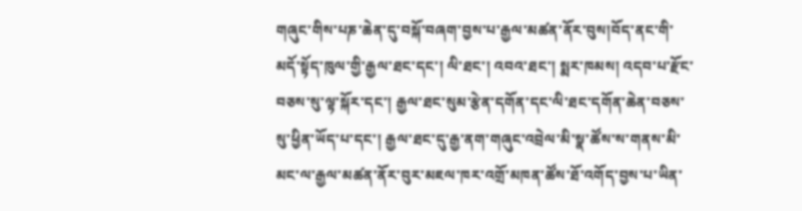གཞུང་གིས་པཎ་ཆེན་དུ་བསྐོ་བཞག་བྱས་པ་རྒྱལ་མཚན་ནོར་བུས།བོད་ནང་གི་མདོ་སྟོད་ཁུལ་གྱི་རྒྱལ་ཐང་དང་། ལི་ཐང་། འབའ་ཐང་། སྨར་ཁམས། འདབ་པ་རྫོང་བཅས་སུ་ལྟ་སྐོར་དང་། རྒྱལ་ཐང་སུམ་རྩེན་དགོན་དང་ལི་ཐང་དགོན་ཆེན་བཅས་སུ་ཕྱིན་ཡོད་པ་དང་། རྒྱལ་ཐང་དུ་རྒྱ་ནག་གཞུང་འབྲེལ་མི་སྣ་ཚོས་ས་གནས་མི་མང་ལ་རྒྱལ་མཚན་ནོར་བུར་མཇལ་ཁར་འགྲོ་མཁན་ཚོས་ཐོ་འགོད་བྱས་པ་ཡིན་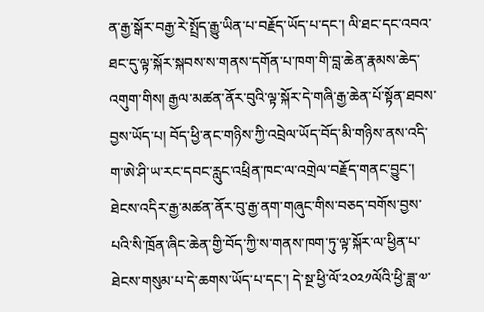ན་རྒྱ་སྒོར་བརྒྱ་རེ་སྤྲོད་རྒྱུ་ཡིན་པ་བརྗོད་ཡོད་པ་དང་། ལི་ཐང་དང་འབའ་ཐང་དུ་ལྟ་སྐོར་སྐབས་ས་གནས་དགོན་པ་ཁག་གི་བླ་ཆེན་རྣམས་ཆེད་འགུག་གིས། རྒྱལ་མཚན་ནོར་བུའི་ལྟ་སྐོར་དེ་གཞི་རྒྱ་ཆེན་པོ་སྟོན་ཐབས་བྱས་ཡོད་པ། བོད་ཕྱི་ནང་གཉིས་ཀྱི་འབྲེལ་ཡོད་བོད་མི་གཉིས་ནས་འདི་ག་ཨེ་ཤི་ཡ་རང་དབང་རླུང་འཕྲིན་ཁང་ལ་འགྲེལ་བརྗོད་གནང་བྱུང་།
ཐེངས་འདིར་རྒྱ་མཚན་ནོར་བུ་རྒྱ་ནག་གཞུང་གིས་བཅད་བགོས་བྱས་པའི་སི་ཁྲོན་ཞིང་ཆེན་གྱི་བོད་ཀྱི་ས་གནས་ཁག་ཏུ་ལྟ་སྐོར་ལ་ཕྱིན་པ་ཐེངས་གསུམ་པ་དེ་ཆགས་ཡོད་པ་དང་། དེ་སྔ་ཕྱི་ལོ་༢༠༢༡ལོའི་ཕྱི་ཟླ་༧་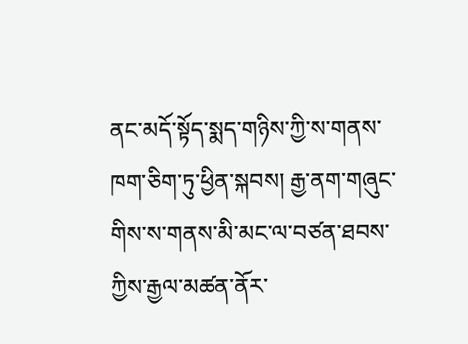ནང་མདོ་སྟོད་སྨད་གཉིས་ཀྱི་ས་གནས་ཁག་ཅིག་ཏུ་ཕྱིན་སྐབས། རྒྱ་ནག་གཞུང་གིས་ས་གནས་མི་མང་ལ་བཙན་ཐབས་ཀྱིས་རྒྱལ་མཚན་ནོར་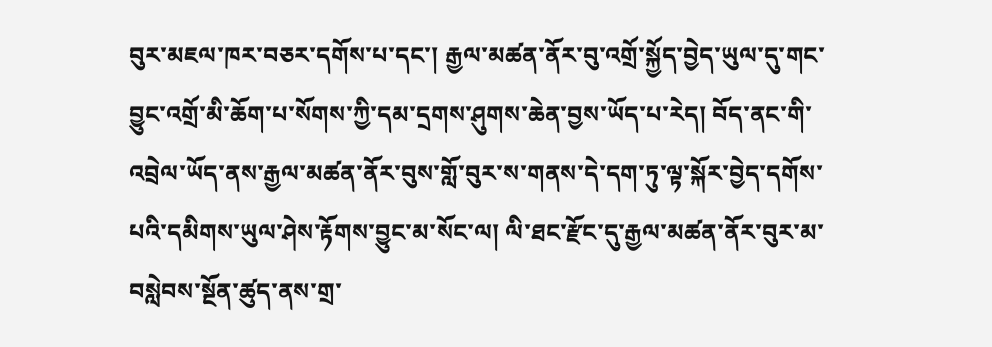བུར་མཇལ་ཁར་བཅར་དགོས་པ་དང་། རྒྱལ་མཚན་ནོར་བུ་འགྲོ་སྐྱོད་བྱེད་ཡུལ་དུ་གང་བྱུང་འགྲོ་མི་ཆོག་པ་སོགས་ཀྱི་དམ་དྲགས་ཤུགས་ཆེན་བྱས་ཡོད་པ་རེད། བོད་ནང་གི་འབྲེལ་ཡོད་ནས་རྒྱལ་མཚན་ནོར་བུས་གློ་བུར་ས་གནས་དེ་དག་ཏུ་ལྟ་སྐོར་བྱེད་དགོས་པའི་དམིགས་ཡུལ་ཤེས་རྟོགས་བྱུང་མ་སོང་ལ། ལི་ཐང་རྫོང་དུ་རྒྱལ་མཚན་ནོར་བུར་མ་བསླེབས་སྔོན་ཚུད་ནས་གྲ་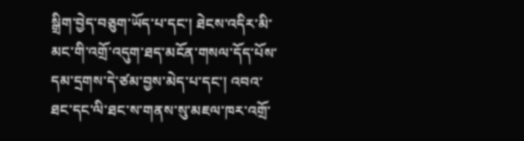སྒྲིག་བྱེད་བཅུག་ཡོད་པ་དང་། ཐེངས་འདིར་མི་མང་གི་འགྲོ་འདུག་ཐད་མངོན་གསལ་དོད་པོས་དམ་དྲགས་དེ་ཙམ་བྱས་མེད་པ་དང་། འབའ་ཐང་དང་ལི་ཐང་ས་གནས་སུ་མཇལ་ཁར་འགྲོ་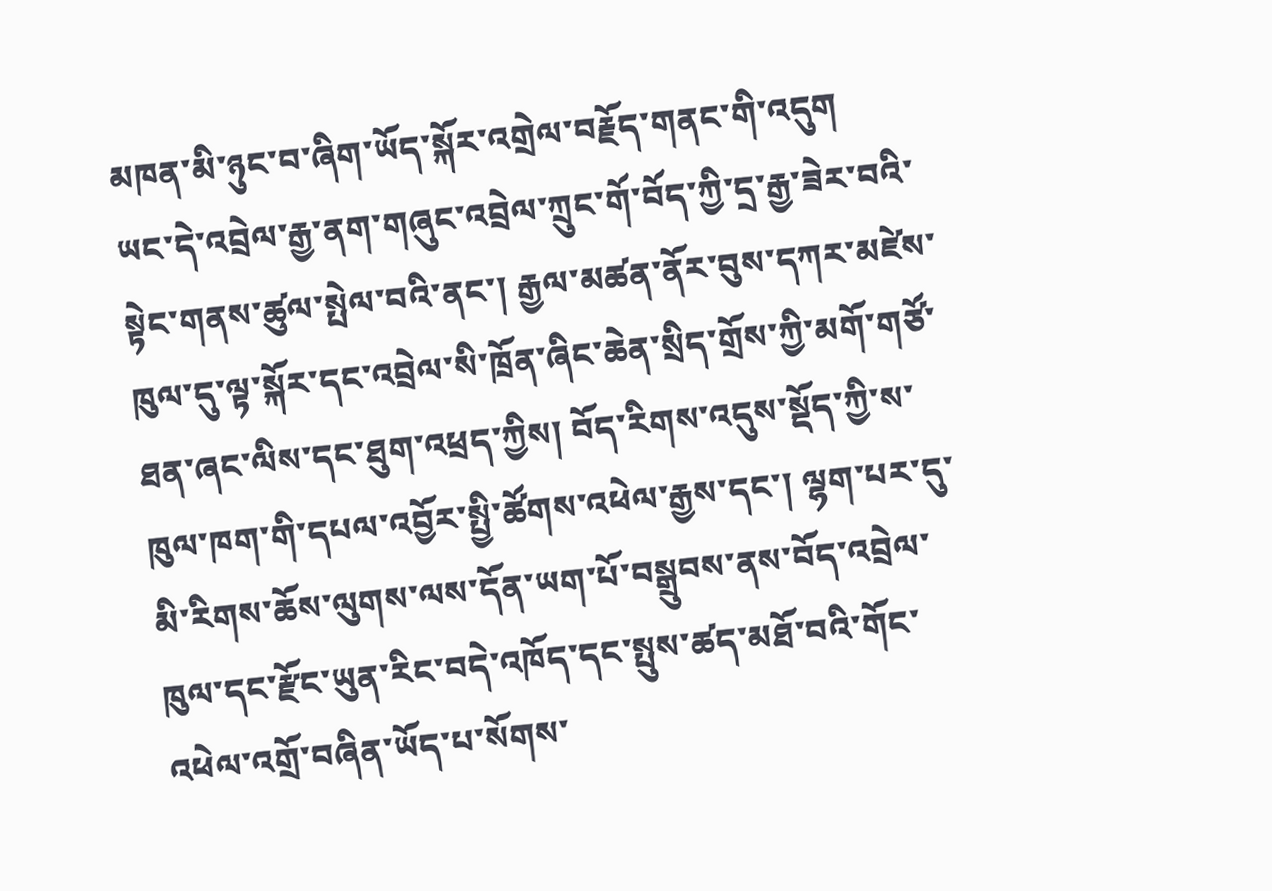མཁན་མི་ཉུང་བ་ཞིག་ཡོད་སྐོར་འགྲེལ་བརྗོད་གནང་གི་འདུག
ཡང་དེ་འབྲེལ་རྒྱ་ནག་གཞུང་འབྲེལ་ཀྲུང་གོ་བོད་ཀྱི་དྲ་རྒྱ་ཟེར་བའི་སྟེང་གནས་ཚུལ་སྤེལ་བའི་ནང་། རྒྱལ་མཚན་ནོར་བུས་དཀར་མཛེས་ཁུལ་དུ་ལྟ་སྐོར་དང་འབྲེལ་སི་ཁྲོན་ཞིང་ཆེན་སྲིད་གྲོས་ཀྱི་མགོ་གཙོ་ཐན་ཞང་ལིས་དང་ཐུག་འཕྲད་ཀྱིས། བོད་རིགས་འདུས་སྡོད་ཀྱི་ས་ཁུལ་ཁག་གི་དཔལ་འབྱོར་སྤྱི་ཚོགས་འཕེལ་རྒྱས་དང་། ལྷག་པར་དུ་མི་རིགས་ཆོས་ལུགས་ལས་དོན་ཡག་པོ་བསྒྲུབས་ནས་བོད་འབྲེལ་ཁུལ་དང་རྫོང་ཡུན་རིང་བདེ་འཁོད་དང་སྤུས་ཚད་མཐོ་བའི་གོང་འཕེལ་འགྲོ་བཞིན་ཡོད་པ་སོགས་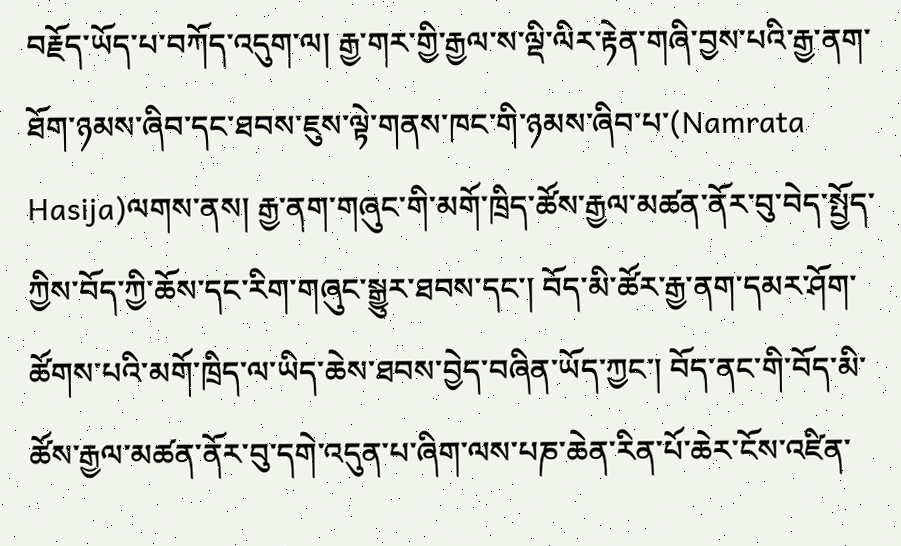བརྗོད་ཡོད་པ་བཀོད་འདུག་ལ། རྒྱ་གར་གྱི་རྒྱལ་ས་ལྡི་ལིར་རྟེན་གཞི་བྱས་པའི་རྒྱ་ནག་ཐོག་ཉམས་ཞིབ་དང་ཐབས་ཇུས་ལྟེ་གནས་ཁང་གི་ཉམས་ཞིབ་པ་(Namrata Hasija)ལགས་ནས། རྒྱ་ནག་གཞུང་གི་མགོ་ཁྲིད་ཚོས་རྒྱལ་མཚན་ནོར་བུ་བེད་སྤྱོད་ཀྱིས་བོད་ཀྱི་ཆོས་དང་རིག་གཞུང་སྒྱུར་ཐབས་དང་། བོད་མི་ཚོར་རྒྱ་ནག་དམར་ཤོག་ཚོགས་པའི་མགོ་ཁྲིད་ལ་ཡིད་ཆེས་ཐབས་བྱེད་བཞིན་ཡོད་ཀྱང་། བོད་ནང་གི་བོད་མི་ཚོས་རྒྱལ་མཚན་ནོར་བུ་དགེ་འདུན་པ་ཞིག་ལས་པཎ་ཆེན་རིན་པོ་ཆེར་ངོས་འཛིན་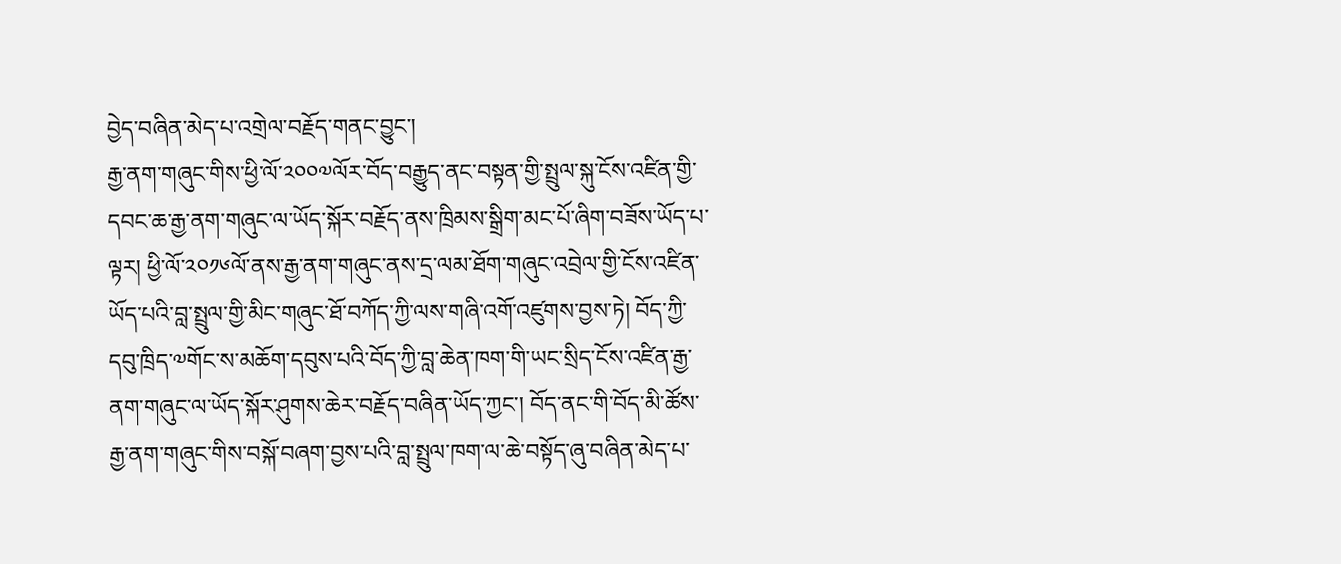བྱེད་བཞིན་མེད་པ་འགྲེལ་བརྗོད་གནང་བྱུང་།
རྒྱ་ནག་གཞུང་གིས་ཕྱི་ལོ་༢༠༠༧ལོར་བོད་བརྒྱུད་ནང་བསྟན་གྱི་སྤྲུལ་སྐུ་ངོས་འཛིན་གྱི་དབང་ཆ་རྒྱ་ནག་གཞུང་ལ་ཡོད་སྐོར་བརྗོད་ནས་ཁྲིམས་སྒྲིག་མང་པོ་ཞིག་བཟོས་ཡོད་པ་ལྟར། ཕྱི་ལོ་༢༠༡༦ལོ་ནས་རྒྱ་ནག་གཞུང་ནས་དྲ་ལམ་ཐོག་གཞུང་འབྲེལ་གྱི་ངོས་འཛིན་ཡོད་པའི་བླ་སྤྲུལ་གྱི་མིང་གཞུང་ཐོ་བཀོད་ཀྱི་ལས་གཞི་འགོ་འཛུགས་བྱས་ཏེ། བོད་ཀྱི་དབུ་ཁྲིད་༧གོང་ས་མཆོག་དབུས་པའི་བོད་ཀྱི་བླ་ཆེན་ཁག་གི་ཡང་སྲིད་ངོས་འཛིན་རྒྱ་ནག་གཞུང་ལ་ཡོད་སྐོར་ཤུགས་ཆེར་བརྗོད་བཞིན་ཡོད་ཀྱང་། བོད་ནང་གི་བོད་མི་ཚོས་རྒྱ་ནག་གཞུང་གིས་བསྐོ་བཞག་བྱས་པའི་བླ་སྤྲུལ་ཁག་ལ་ཆེ་བསྟོད་ཞུ་བཞིན་མེད་པ་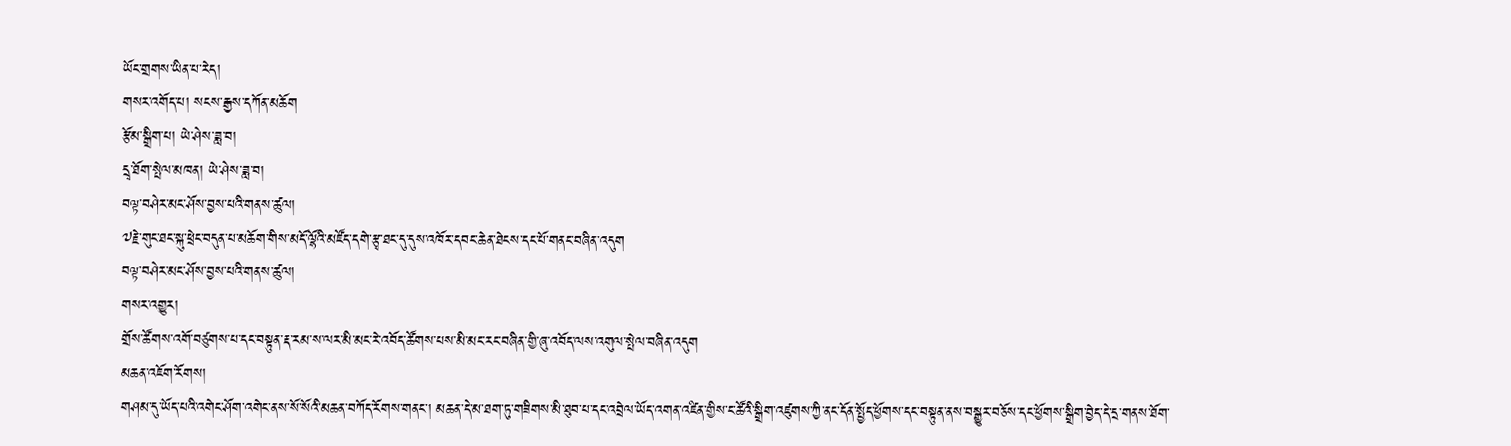ཡོང་གྲགས་ཡིན་པ་རེད།
གསར་འགོད་པ། སངས་རྒྱས་དཀོན་མཆོག
རྩོམ་སྒྲིག་པ། ཡེ་ཤེས་ཟླ་བ།
དྲྭ་ཐོག་སྤེལ་མཁན། ཡེ་ཤེས་ཟླ་བ།
བལྟ་བཤེར་མང་ཤོས་བྱས་པའི་གནས་ཚུལ།
༧རྗེ་གུང་ཐང་སྐུ་ཕྲེང་བདུན་པ་མཆོག་གིས་མདོ་ལྷོའི་མཛོད་དགེ་རྩྭ་ཐང་དུ་དུས་འཁོར་དབང་ཆེན་ཐེངས་དང་པོ་གནང་བཞིན་འདུག
བལྟ་བཤེར་མང་ཤོས་བྱས་པའི་གནས་ཚུལ།
གསར་འགྱུར།
གྲོས་ཚོགས་འགོ་བཙུགས་པ་དང་བསྟུན་རྡ་རམ་ས་ལར་མི་མང་རེ་འབོད་ཚོགས་པས་མི་མང་རང་བཞིན་གྱི་ཞུ་འབོད་ལས་འགུལ་སྤེལ་བཞིན་འདུག
མཆན་འཇོག་རོགས།
གཤམ་དུ་ཡོད་པའི་འགེང་ཤོག་འགེང་ནས་སོ་སོའི་མཆན་བཀོད་རོགས་གནང་། མཆན་དེ་མ་ཐག་ཏུ་གཟིགས་མི་ཐུབ་པ་དང་འབྲེལ་ཡོད་འགན་འཛིན་གྱིས་ང་ཚོའི་སྒྲིག་འཛུགས་ཀྱི་ནང་དོན་སྤྱོད་ཕྱོགས་དང་བསྟུན་ནས་བསྒྱུར་བཅོས་དང་ཕྱོགས་སྒྲིག་བྱེད་དེ་དྲ་གནས་ཐོག་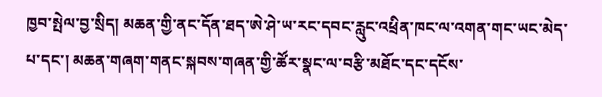ཁྱབ་སྤེལ་བྱ་སྲིད། མཆན་གྱི་ནང་དོན་ཐད་ཨེ་ཤེ་ཡ་རང་དབང་རླུང་འཕྲིན་ཁང་ལ་འགན་གང་ཡང་མེད་པ་དང་། མཆན་གཞག་གནང་སྐབས་གཞན་གྱི་ཚོར་སྣང་ལ་བརྩི་མཐོང་དང་དངོས་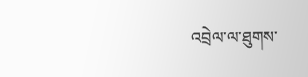འབྲེལ་ལ་ཐུགས་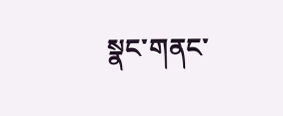སྣང་གནང་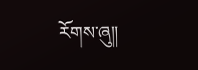རོགས་ཞུ༎